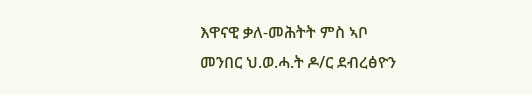እዋናዊ ቃለ-መሕትት ምስ ኣቦ መንበር ህ.ወ.ሓ.ት ዶ/ር ደብረፅዮን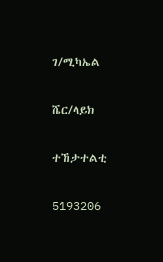ገ/ሚካኤል

ሼር/ላይክ

ተኸታተልቲ

5193206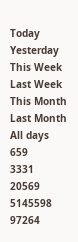Today
Yesterday
This Week
Last Week
This Month
Last Month
All days
659
3331
20569
5145598
97264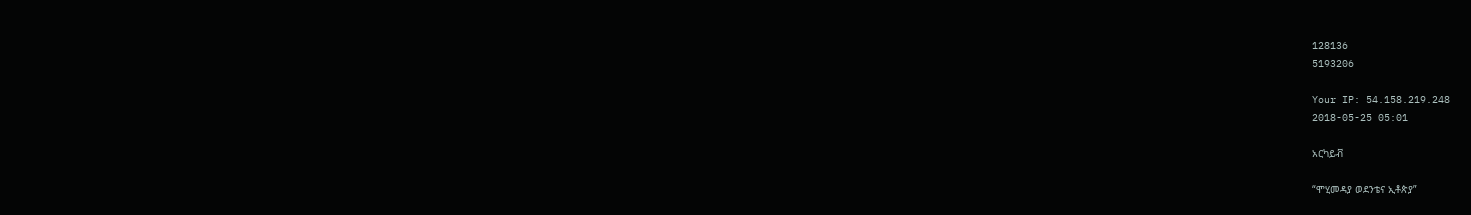128136
5193206

Your IP: 54.158.219.248
2018-05-25 05:01

አርካይቭ

“ሞሂመዳያ ወደንቴና ኢቶጵያ”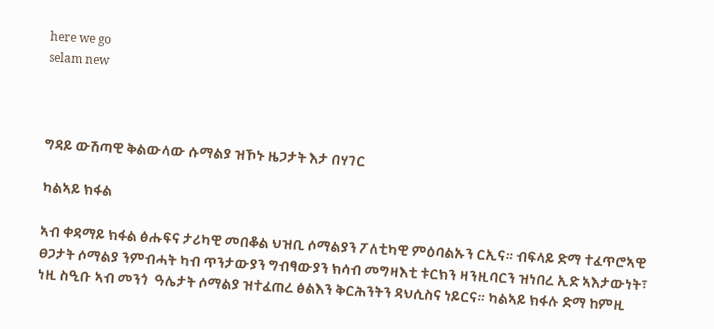here we go
selam new



ግዳይ ውሽጣዊ ቅልውላው ሱማልያ ዝኾኑ ዜጋታት እታ በሃገር

ካልኣይ ክፋል

ኣብ ቀዳማይ ክፋል ፅሑፍና ታሪካዊ መበቆል ህዝቢ ሶማልያን ፖለቲካዊ ምዕባልኡን ርኢና። ብፍላይ ድማ ተፈጥሮኣዊ ፀጋታት ሶማልያ ንምብሓት ካብ ጥንታውያን ግብፃውያን ክሳብ መግዛእቲ ቱርክን ዛንዚባርን ዝነበረ ኢድ ኣእታውነት፣ ነዚ ስዒቡ ኣብ መንጎ  ዓሌታት ሶማልያ ዝተፈጠረ ፅልእን ቅርሕንትን ዳህሲስና ነይርና። ካልኣይ ክፋሉ ድማ ከምዚ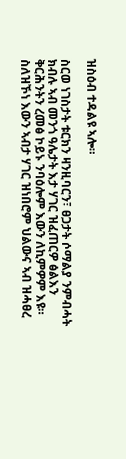ዝስዕብ ተዳልዩ ኣሎ።

ስርወ ነገስታት ቱርክን ዛንዚባርን፣ ፀጋታት ሶማልያ ንምብሓት ክብሉ ኣብ መንጎ ዓሌታት እታ ሃገር ዝፈጠርዎ ፅልእን ቅርሕንትን ረመፅ ኮይኑ ንባዕሎም እውን ለኪምዎም እዩ። ስለዝኾነ እውን ኣብታ ሃገር ዝነበሮም ህልውና ኣብ ዝሓፀረ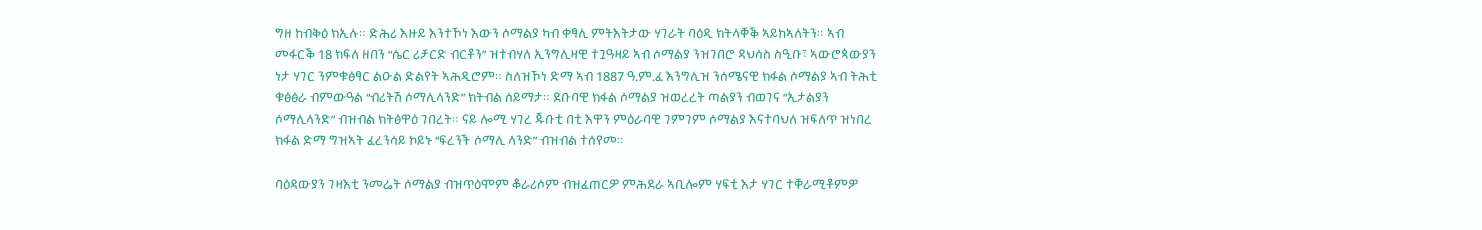ግዘ ከብቅዕ ክኢሉ። ድሕሪ እዙይ እንተኾነ እውን ሶማልያ ካብ ቀፃሊ ምትእትታው ሃገራት ባዕዲ ክትላቐቕ ኣይከኣለትን። ኣብ መፋርቕ 18 ክፍለ ዘበን “ሴር ሪቻርድ ብርቶን” ዝተብሃለ ኢንግሊዛዊ ተጓዓዛይ ኣብ ሶማልያ ንዝገበሮ ዳህሳስ ስዒቡ፣ ኣውሮጳውያን ነታ ሃገር ንምቁፅፃር ልዑል ድልየት ኣሕዲሮም። ስለዝኾነ ድማ ኣብ 1887 ዓ.ም.ፈ እንግሊዝ ንሰሜናዊ ክፋል ሶማልያ ኣብ ትሕቲ ቁፅፅራ ብምውዓል “ብሪትሽ ሶማሊላንድ” ክትብል ሰይማታ። ደቡባዊ ክፋል ሶማልያ ዝወረረት ጣልያን ብወገና “ኢታልያን ሶማሊላንድ” ብዝብል ክትፅዋዕ ገበረት። ናይ ሎሚ ሃገረ ጁቡቲ በቲ እዋን ምዕራባዊ ገምገም ሶማልያ እናተባህለ ዝፍለጥ ዝነበረ ክፋል ድማ ግዝኣት ፈረንሳይ ኮይኑ “ፍረንች ሶማሊ ላንድ” ብዝብል ተሰየመ።

ባዕዳውያን ገዛእቲ ንመሬት ሶማልያ ብዝጥዕሞም ቆራሪሶም ብዝፈጠርዎ ምሕደራ ኣቢሎም ሃፍቲ እታ ሃገር ተቐራሚቶምዎ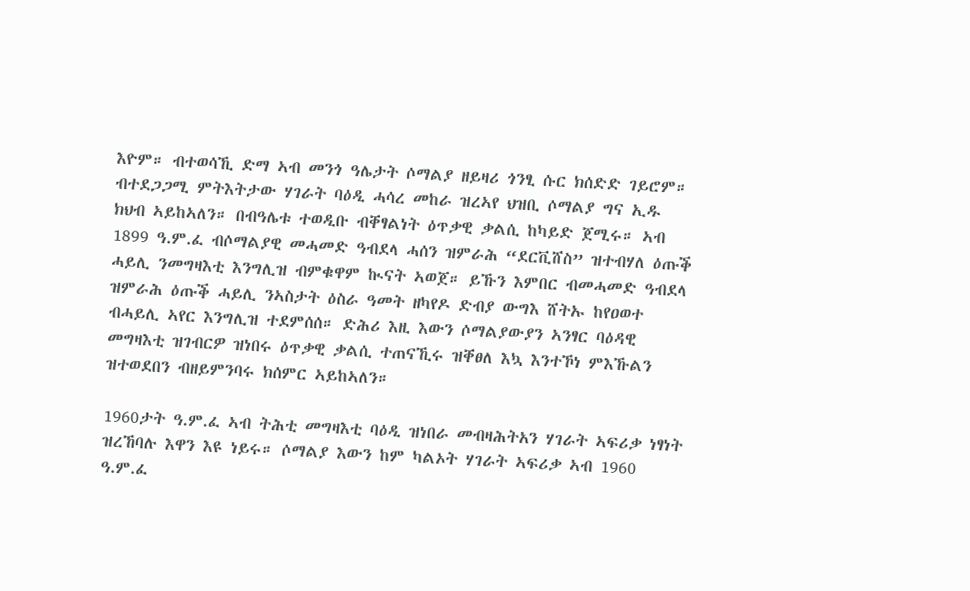እዮም። ብተወሳኺ ድማ ኣብ መንጎ ዓሌታት ሶማልያ ዘይዛሪ ጎንፂ ሱር ክሰድድ ገይሮም። ብተደጋጋሚ ምትእትታው ሃገራት ባዕዲ ሓሳረ መከራ ዝረኣየ ህዝቢ ሶማልያ ግና ኢዱ ክህብ ኣይከኣለን። በብዓሌቱ ተወዲቡ ብቐፃልነት ዕጥቃዊ ቃልሲ ከካይድ ጀሚሩ። ኣብ 1899 ዓ.ም.ፈ ብሶማልያዊ መሓመድ ዓብደላ ሓሰን ዝምራሕ “ደርቪሸስ” ዝተብሃለ ዕጡቕ ሓይሊ ንመግዛእቲ እንግሊዝ ብምቁዋም ኲናት ኣወጀ። ይኹን እምበር ብመሓመድ ዓብደላ ዝምራሕ ዕጡቕ ሓይሊ ንኣስታት ዕስራ ዓመት ዘካየዶ ድብያ ውግእ ሸትኡ ከየዐወተ ብሓይሊ ኣየር እንግሊዝ ተደምሰሰ። ድሕሪ እዚ እውን ሶማልያውያን ኣንፃር ባዕዳዊ መግዛእቲ ዝገብርዎ ዝነበሩ ዕጥቃዊ ቃልሲ ተጠናኺሩ ዝቐፀለ እኳ እንተኾነ ምእኹልን ዝተወደበን ብዘይምንባሩ ክሰምር ኣይከኣለን።

1960ታት ዓ.ም.ፈ ኣብ ትሕቲ መግዛእቲ ባዕዲ ዝነበራ መብዛሕትአን ሃገራት ኣፍሪቃ ነፃነት ዝረኸባሉ እዋን እዩ ነይሩ። ሶማልያ እውን ከም ካልኦት ሃገራት ኣፍሪቃ ኣብ 1960 ዓ.ም.ፈ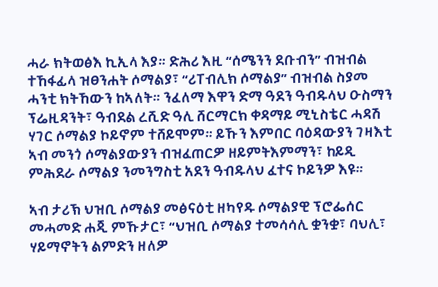ሓራ ክትወፅእ ኪኢላ እያ። ድሕሪ እዚ “ሰሜንን ደቡብን” ብዝብል ተኸፋፊላ ዝፀንሐት ሶማልያ፣ “ሪፐብሊክ ሶማልያ” ብዝብል ስያመ ሓንቲ ክትኸውን ከኣለት። ንፈለማ እዋን ድማ ዓደን ዓብዱላህ ዑስማን ፕሬዚዳንት፣ ዓብደል ረሺድ ዓሊ ሸርማርክ ቀዳማይ ሚኒስቴር ሓዳሽ ሃገር ሶማልያ ኮይኖም ተሸይሞም። ይኹን እምበር ባዕዳውያን ገዛእቲ ኣብ መንጎ ሶማልያውያን ብዝፈጠርዎ ዘይምትእምማን፣ ከይዲ ምሕደራ ሶማልያ ንመንግስቲ አደን ዓብዱላህ ፈተና ኮይንዎ እዩ።

ኣብ ታሪኽ ህዝቢ ሶማልያ መፅናዕቲ ዘካየዱ ሶማልያዊ ፕሮፌሰር መሓመድ ሐጂ ምኹታር፣ “ህዝቢ ሶማልያ ተመሳሳሊ ቋንቋ፣ ባህሊ፣ ሃይማኖትን ልምድን ዘለዎ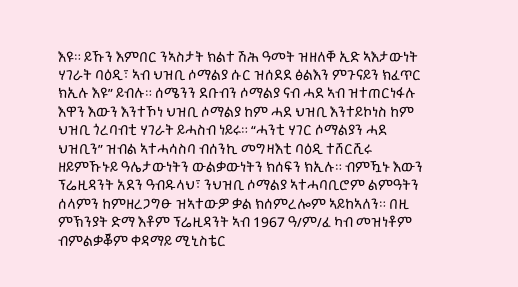እዩ። ይኹን እምበር ንኣስታት ክልተ ሽሕ ዓመት ዝዘለቐ ኢድ ኣእታውነት ሃገራት ባዕዲ፣ ኣብ ህዝቢ ሶማልያ ሱር ዝሰደደ ፅልእን ምጉናይን ክፈጥር ክኢሉ እዩ” ይብሉ። ሰሜንን ደቡብን ሶማልያ ናብ ሓደ ኣብ ዝተጠርነፋሉ እዋን እውን እንተኾነ ህዝቢ ሶማልያ ከም ሓደ ህዝቢ እንተይኮነስ ከም ህዝቢ ጎረባብቲ ሃገራት ይሓስብ ነይሩ። “ሓንቲ ሃገር ሶማልያን ሓደ ህዝቢን” ዝብል ኣተሓሳስባ ብሰንኪ መግዛእቲ ባዕዲ ተሸርሺሩ ዘይምኹኑይ ዓሌታውነትን ውልቃውነትን ክሰፍን ክኢሉ። ብምዃኑ እውን ፕሬዚዳንት አደን ዓብዱላህ፣ ንህዝቢ ሶማልያ ኣተሓባቢሮም ልምዓትን ሰላምን ከምዘረጋግፁ ዝኣተውዎ ቃል ክሰምረሎም ኣይከኣለን። በዚ ምኽንያት ድማ እቶም ፕሬዚዳንት ኣብ 1967 ዓ/ም/ፈ ካብ መዝነቶም ብምልቃቖም ቀዳማይ ሚኒስቴር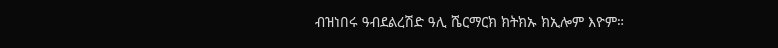ብዝነበሩ ዓብደልረሽድ ዓሊ ሼርማርክ ክትክኡ ክኢሎም እዮም።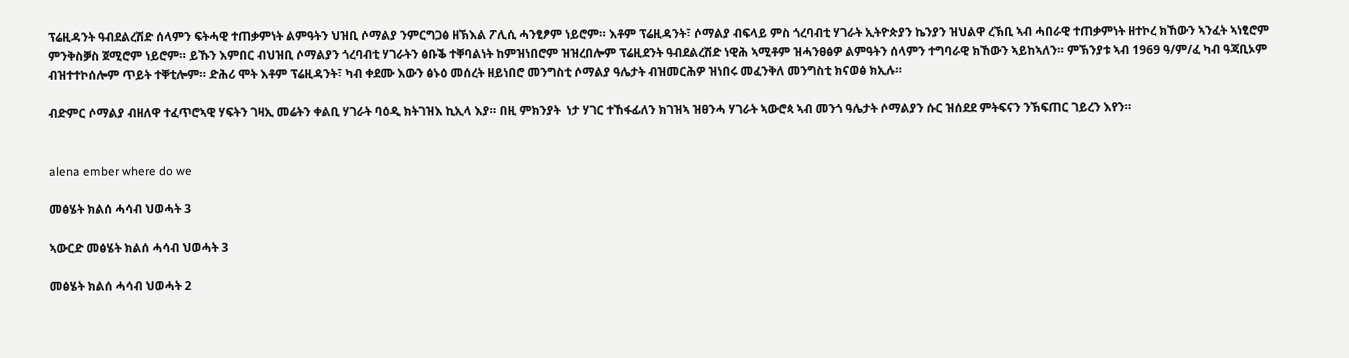ፕሬዚዳንት ዓብደልረሽድ ሰላምን ፍትሓዊ ተጠቃምነት ልምዓትን ህዝቢ ሶማልያ ንምርግጋፅ ዘኽእል ፖሊሲ ሓንፂፆም ነይሮም። እቶም ፕሬዚዳንት፣ ሶማልያ ብፍላይ ምስ ጎረባብቲ ሃገራት ኢትዮጵያን ኬንያን ዝህልዋ ረኽቢ ኣብ ሓበራዊ ተጠቃምነት ዘተኮረ ክኸውን ኣንፈት ኣነፂሮም ምንቅስቓስ ጀሚሮም ነይሮም። ይኹን እምበር ብህዝቢ ሶማልያን ጎረባብቲ ሃገራትን ፅቡቕ ተቐባልነት ከምዝነበሮም ዝዝረበሎም ፕሬዚደንት ዓብደልረሽድ ነዊሕ ኣሚቶም ዝሓንፀፅዎ ልምዓትን ሰላምን ተግባራዊ ክኸውን ኣይከኣለን። ምኽንያቱ ኣብ 1969 ዓ/ም/ፈ ካብ ዓጃቢኦም ብዝተተኮሰሎም ጥይት ተቐቲሎም። ድሕሪ ሞት እቶም ፕሬዚዳንት፣ ካብ ቀደሙ እውን ፅኑዕ መሰረት ዘይነበሮ መንግስቲ ሶማልያ ዓሌታት ብዝመርሕዎ ዝነበሩ መፈንቅለ መንግስቲ ክናወፅ ክኢሉ።

ብድምር ሶማልያ ብዘለዋ ተፈጥሮኣዊ ሃፍትን ገዛኢ መሬትን ቀልቢ ሃገራት ባዕዲ ክትገዝእ ኪኢላ እያ። በዚ ምክንያት  ነታ ሃገር ተኸፋፊለን ክገዝኣ ዝፀንሓ ሃገራት ኣውሮጳ ኣብ መንጎ ዓሌታት ሶማልያን ሱር ዝሰደደ ምትፍናን ንኽፍጠር ገይረን እየን።


alena ember where do we

መፅሄት ክልሰ ሓሳብ ህወሓት 3

ኣውርድ መፅሄት ክልሰ ሓሳብ ህወሓት 3

መፅሄት ክልሰ ሓሳብ ህወሓት 2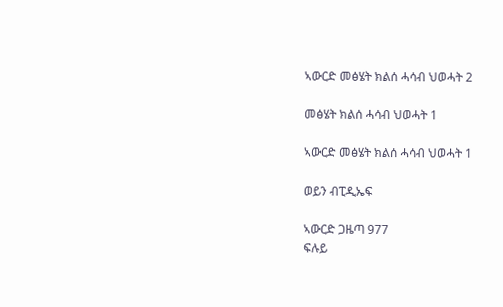ኣውርድ መፅሄት ክልሰ ሓሳብ ህወሓት 2

መፅሄት ክልሰ ሓሳብ ህወሓት 1

ኣውርድ መፅሄት ክልሰ ሓሳብ ህወሓት 1

ወይን ብፒዲኤፍ

ኣውርድ ጋዜጣ 977
ፍሉይ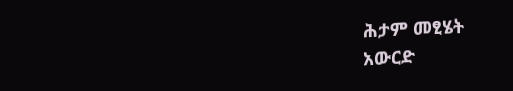ሕታም መፂሄት
አውርድ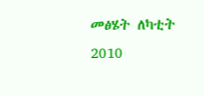መፅሄት ለካቲት 2010